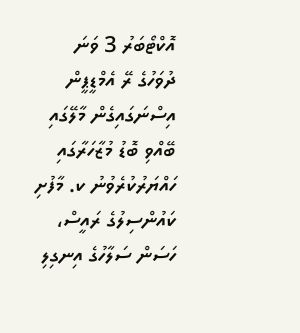އޮކްޓޯބަރު 3 ވަނަ ދުވަހުގެ ރޭ އެމްޑީޕީން އިސްނަގައިގެން މާލޭގައި ބޭއްވި ބޮޑު މުޒާހަރާގައި ހައްޔަރުކުރެވުނު ކ. މާފުށި ކައުންސިލުގެ ރައީސް، ހަސަން ސަލާހުގެ އިނގިލި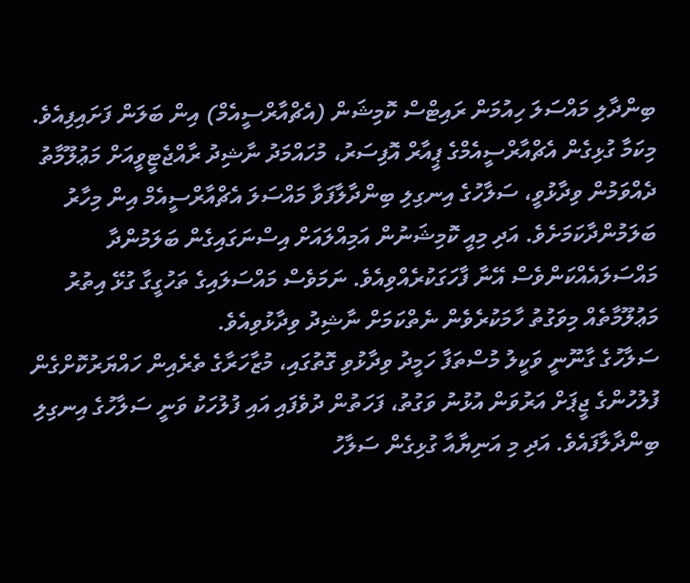ބިންދާލި މައްސަލަ ހިއުމަން ރައިޓްސް ކޮމިޝަން (އެޗްއާރްސީއެމް) އިން ބަލަން ފަށައިފިއެވެ.
މިކަމާ ގުޅިގެން އެޗްއާރްސީއެމްގެ ޕީއާރް އޮފިސަރު، މުހައްމަދު ނާޝިދު ރާއްޖެޓީވީއަށް މަޢުލޫމާތު ދެއްވަމުން ވިދާޅުވީ، ސަލާހުގެ އިނގިލި ބިންދާލާފަވާ މައްސަލަ އެޗްއާރްސީއެމް އިން މިހާރު ބަލަމުންދާކަމަށެވެ. އަދި މިއީ ކޮމިޝަނުން އަމިއްލައަށް އިސްނަގައިގެން ބަލަމުންދާ މައްސަލައެއްކަންވެސް އޭނާ ފާހަގަކުރެއްވިއެވެ. ނަމަވެސް މައްސަލައިގެ ތަހުގީގާ ގުޅޭ އިތުރު މަޢުލޫމާތެއް މިވަގުތު ހާމަކުރެވެން ނެތްކަމަށް ނާޝިދު ވިދާޅުވިއެވެ.
ސަލާހުގެ ގާނޫނީ ވަކީލު މުސްތަފާ ހަމީދު ވިދާޅުވި ގޮތުގައި، މުޒާހަރާގެ ތެރެއިން ހައްޔަރުކޮށްގެން ފުލުހުންގެ ޖީޕަށް އަރުވަން އުޅުނު ވަގުތު، ފަހަތުން ދުވެފައި އައި ފުލުހަކު ވަނީ ސަލާހުގެ އިނގިލި ބިންދާލާފައެވެ. އަދި މި އަނިޔާއާ ގުޅިގެން ސަލާހު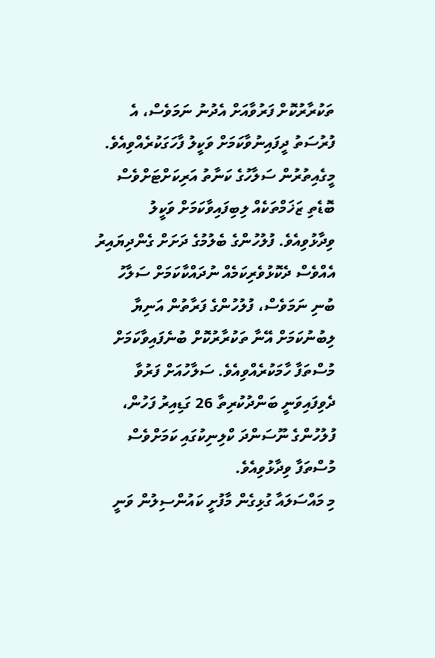ތަކުރާރުކޮށް ފަރުވާއަށް އެދުނު ނަމަވެސް، އެ ފުރުސަތު ދީފައިނުވާކަމަށް ވަކީލު ފާހަގަކުރެއްވިއެވެ.
މީގެއިތުރުން ސަލާހުގެ ކަނާތު އަރިކަށްޓަށްވެސް ބޮޑެތި ޒަޚަމްތަކެއް ލިބިފައިވާކަމަށް ވަކީލު ވިދާޅުވިއެވެ. ފުލުހުންގެ ބެލުމުގެ ދަށަށް ގެންދިޔައިރު އެއްވެސް ދެކޮޅުވެރިކަމެއް ނުދައްކާކަމަށް ސަލާހު ބުނި ނަމަވެސް، ފުލުހުންގެ ފަރާތުން އަނިޔާ ލިބުނުކަމަށް އޭނާ ތަކުރާރުކޮށް ބުނެފައިވާކަމަށް މުސްތަފާ ހާމަކުރެއްވިއެވެ. ސަލާހުއަށް ފަރުވާ ދެވިފައިވަނީ ބަންދުކުރިތާ 26 ގަޑިއިރު ފަހުން، ފުލުހުންގެ ނޫސަންދަ ކްލިނިކުގައި ކަމަށްވެސް މުސްތަފާ ވިދާޅުވިއެވެ.
މި މައްސަލައާ ގުޅިގެން މާފުށީ ކައުންސިލުން ވަނީ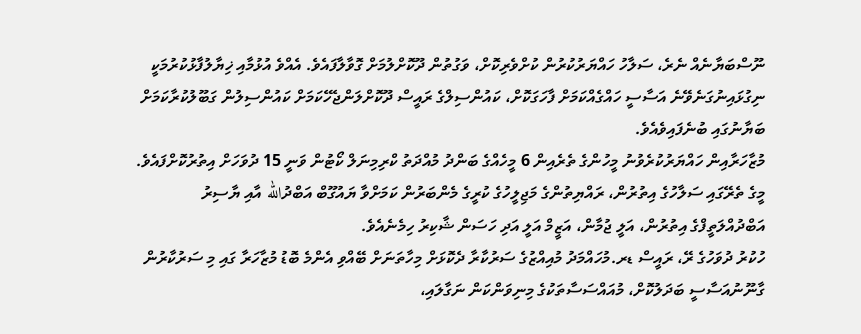ނޫސްބަޔާނެއް ނެރެ، ސަލާހު ހައްޔަރުކުރުން ކުށްވެރިކޮށް، ވަގުތުން ދޫކޮށްލުމަށް ގޮވާލާފައެވެ. އެއްވެ އުޅުމާއި ޚިޔާލުފާޅުކުރުމަކީ ނިގުޅައިނުގަނެވޭނެ އަސާސީ ހައްގެއްކަމަށް ފާހަގަކޮށް، ކައުންސިލްގެ ރައީސް ދޫކޮށްލަންޖެހޭކަމަށް ކައުންސިލުން ގަބޫލުކުރާކަމަށް ބަޔާނުގައި ބުނެފައިވެއެވެ.
މުޒާހަރާއިން ހައްޔަރުކުރެވުނު މީހުންގެ ތެރެއިން 6 މީހެއްގެ ބަންދު މުއްދަތު ކްރިމިނަލް ކޯޓުން ވަނީ 15 ދުވަހަށް އިތުރުކޮށްފައެވެ. މީގެ ތެރޭގައި ސަލާހުގެ އިތުރުން، ރައްޔިތުންގެ މަޖިލީހުގެ ކުރީގެ މެންބަރުން ކަމަށްވާ ޔައުގޫބް އަބްދުالله އާއި ޔާސިރު އަބްދުއްލަތީފްގެ އިތުރުން، އަލީ ޖުމާން، އަޒީމް އަލީ އަދި ހަސަން ޝާކިރު ހިމެނެއެވެ.
ހުކުރު ދުވަހުގެ ރޭ، ރައީސް ޑރ.މުހައްމަދު މުއިއްޒުގެ ސަރުކާރާ ދެކޮޅަށް މިހާތަނަށް ބޭއްވި އެންމެ ބޮޑު މުޒާހަރާ ގައި މި ސަރުކާރުން ގާނޫނުއަސާސީ ބަދަލުކޮށް، މުއައްސަސާތަކުގެ މިނިވަންކަން ނަގާލައި،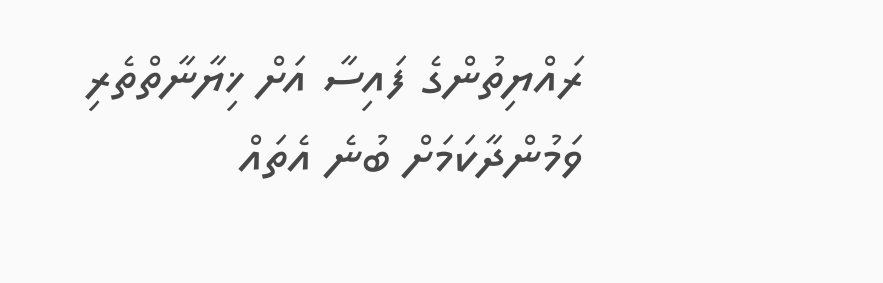ރައްޔިތުންގެ ފައިސާ އަށް ޚިޔާނާތްތެރި ވަމުންދާކަމަށް ބުނެ އެތައް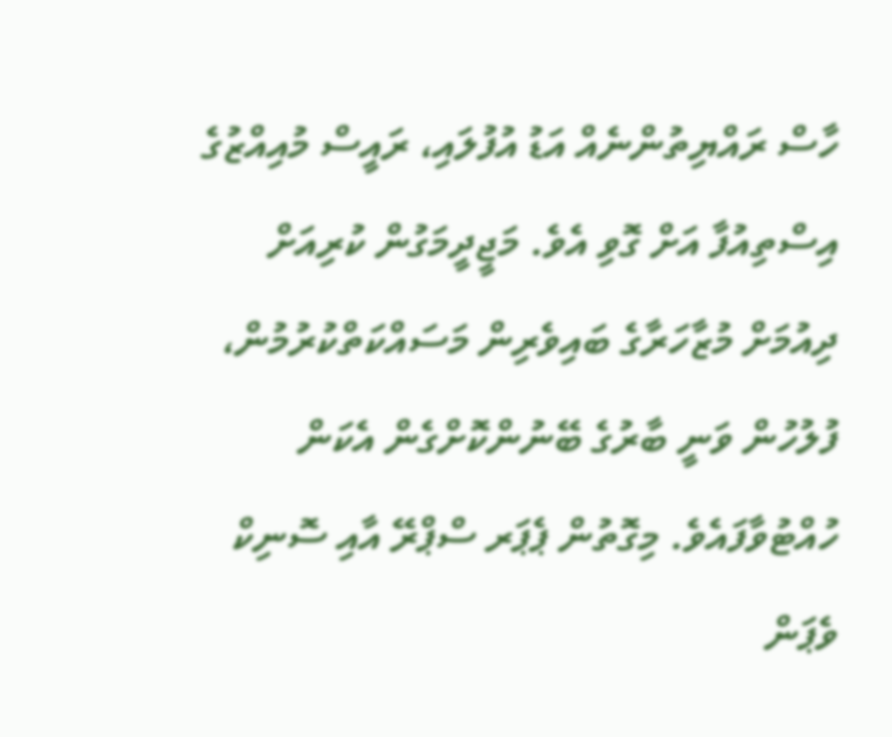ހާސް ރައްޔިތުންނެއް އަޑު އުފުލައި، ރައީސް މުއިއްޒުގެ އިސްތިއުފާ އަށް ގޮވި އެވެ. މަޖީދީމަގުން ކުރިއަށް ދިއުމަށް މުޒާހަރާގެ ބައިވެރިން މަސައްކަތްކުރުމުން، ފުލުހުން ވަނީ ބާރުގެ ބޭނުންކޮށްގެން އެކަން ހުއްޓުވާފައެވެ. މިގޮތުން ޕެޕަރ ސްޕްރޭ އާއި ސޮނިކް ވެޕަން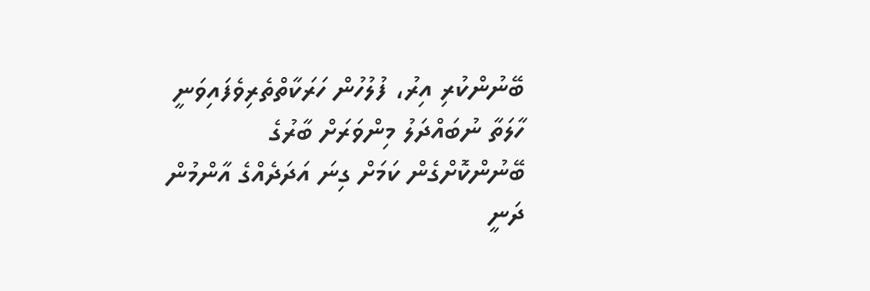ބޭނުންކުރި އިރު، ފުލުހުން ހަރަކާތްތެރިވެފައިވަނީ ހާލަތާ ނުބައްދަލު މިންވަރަށް ބާރުގެ ބޭނުންކޮށްގެން ކަމަށް ގިނަ އަދަދެއްގެ އާންމުން ދަނީ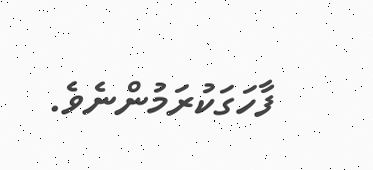ފާހަގަކުރަމުންނެވެ.